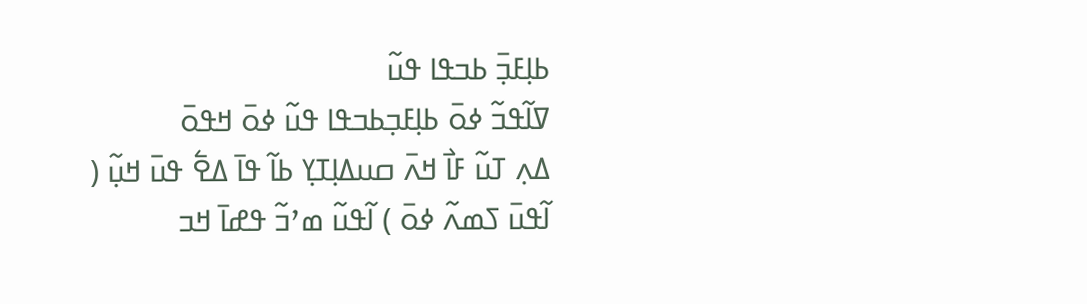ߕߊ߲ߓߏ߲߫ ߕߏߟߊ ߟߎ߬
ߜߊ߬ߟߏ߬ ߦߋ߫ ߕߊ߲ߓߏ߲ߕߏߟߊ ߟߎ߬ ߦߋ߫ ߞߟߋ߫
ߡߍ߲ ߠߎ߬ ߓߊ߯ ߞߍ߫ ߛߎߡߊ߲ߠߌ߲ ߕߊ߬ ߟߊ߫ ߡߐ߱ ߟߎ߫ ߞߎ߲߬ ( ߊ߬ߟߎ߫ ߖߘߍ߬ ߦߋ߫ ) ߊ߬ߟߎ߬ ߘߴߏ߬ ߟߝߊ߫ ߞߏ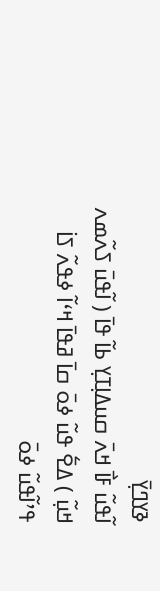ߢߌߣߌ߲߫
ߊ߬ߟߎ߬ ߓߊ߯ ߞߍ߫ ߛߎߡߊ߲ߠߌ߲ ߕߊ߬ ߟߊ߫ ( ߊ߬ߟߎ߫ ߖߍ߬ߘߍ ߞߎ߲߬ ) ߡߐ߱ ߟߎ߬ ߦߋ߫ ߛߊ߫ ߥߟߊ߫ ߞߵߊ߬ ߦߟߍ߬ ߖߊ߭ ߟߴߊ߬ߟߎ߬ ߦߋ߫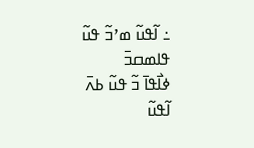߸ ߊ߬ߟߎ߬ ߘߴߏ߬ ߟߎ߬ ߟߊߘߛߏ߫
ߦߊ߯ߟߊ߫ ߏ߬ ߟߎ߬ ߕߍ߫ ߊ߬ߟߎ߬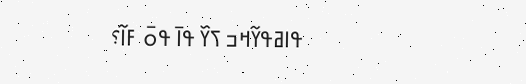ߟߊߥߟߌ߬ߞߏ ߖߌ߰ ߟߊ߫ ߟߋ߫ ߓߊ߬؟